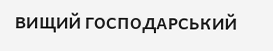ВИЩИЙ ГОСПОДАРСЬКИЙ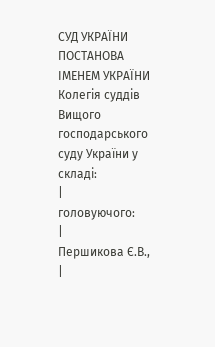СУД УКРАЇНИ
ПОСТАНОВА
ІМЕНЕМ УКРАЇНИ
Колегія суддів Вищого господарського суду України у складі:
|
головуючого:
|
Першикова Є.В.,
|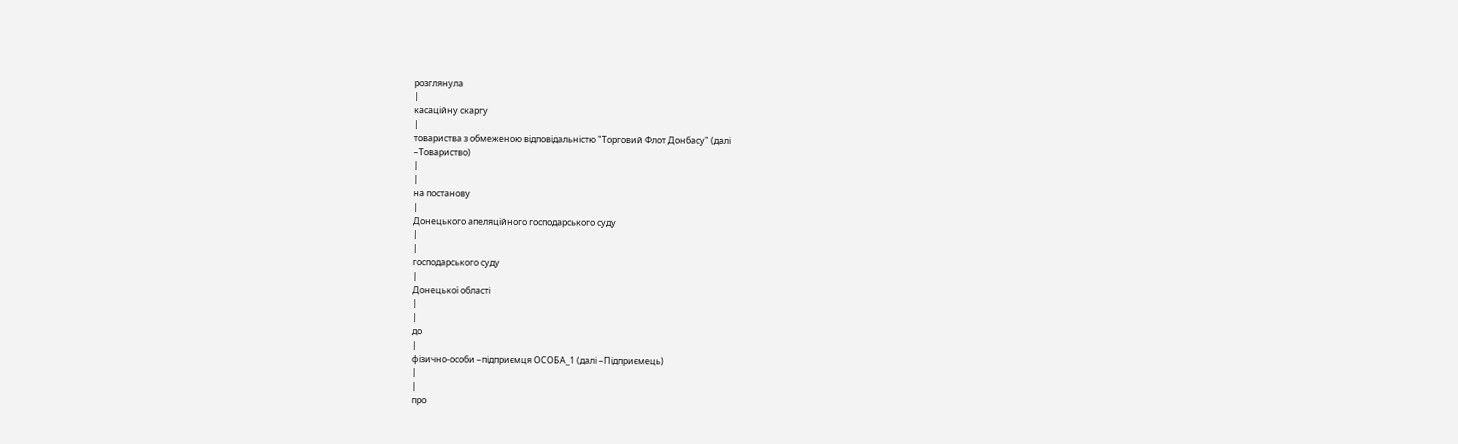розглянула
|
касаційну скаргу
|
товариства з обмеженою відповідальністю "Торговий Флот Донбасу" (далі
–Товариство)
|
|
на постанову
|
Донецького апеляційного господарського суду
|
|
господарського суду
|
Донецької області
|
|
до
|
фізично-особи –підприємця ОСОБА_1 (далі –Підприємець)
|
|
про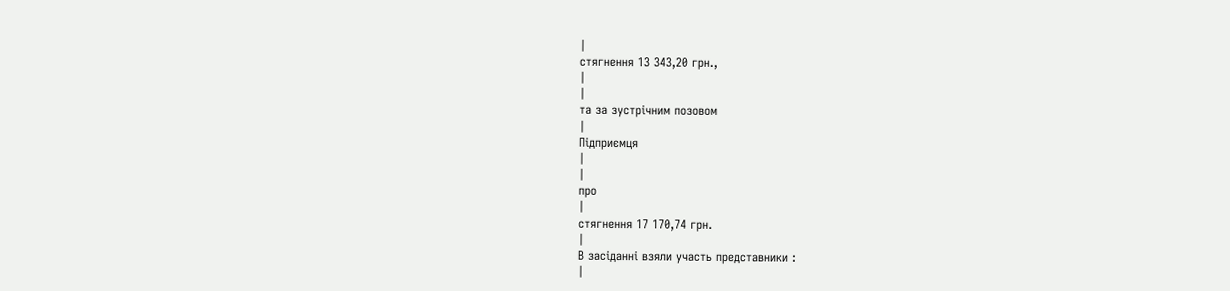|
стягнення 13 343,20 грн.,
|
|
та за зустрічним позовом
|
Підприємця
|
|
про
|
стягнення 17 170,74 грн.
|
В засіданні взяли участь представники :
|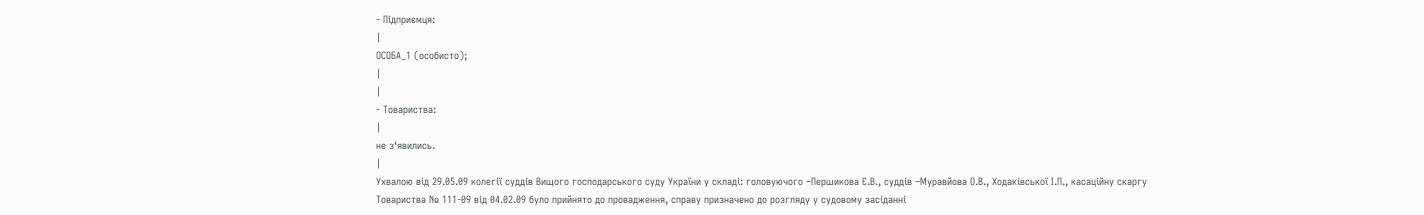- Підприємця:
|
ОСОБА_1 (особисто);
|
|
- Товариства:
|
не з‘явились.
|
Ухвалою від 29.05.09 колегії суддів Вищого господарського суду України у складі: головуючого –Першикова Є.В., суддів –Муравйова О.В., Ходаківської І.П., касаційну скаргу Товариства № 111-09 від 04.02.09 було прийнято до провадження, справу призначено до розгляду у судовому засіданні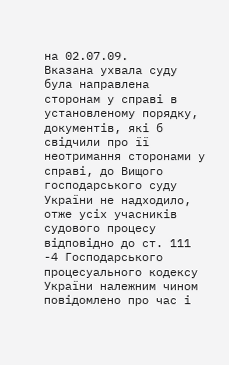на 02.07.09.
Вказана ухвала суду була направлена сторонам у справі в установленому порядку, документів, які б свідчили про її неотримання сторонами у справі, до Вищого господарського суду України не надходило, отже усіх учасників судового процесу відповідно до ст. 111 -4 Господарського процесуального кодексу України належним чином повідомлено про час і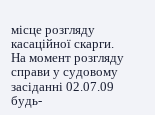місце розгляду касаційної скарги.
На момент розгляду справи у судовому засіданні 02.07.09 будь-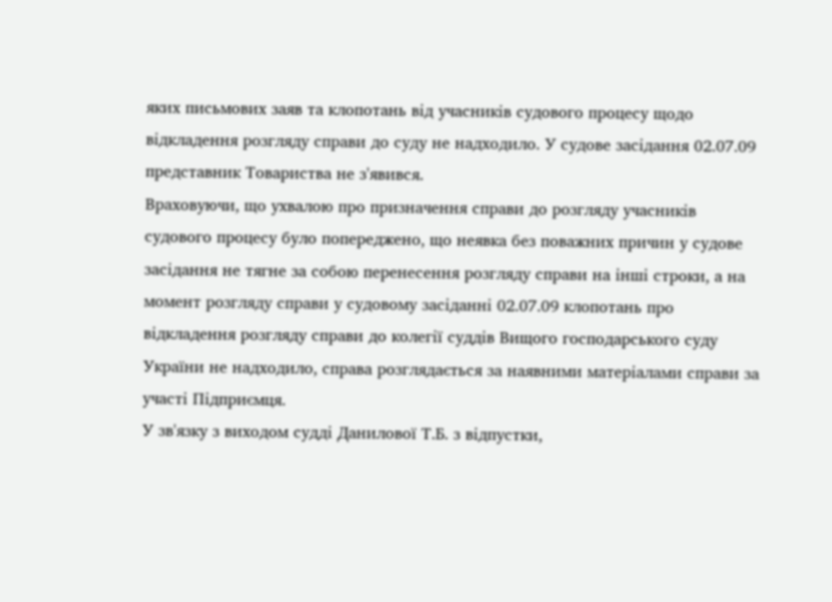яких письмових заяв та клопотань від учасників судового процесу щодо відкладення розгляду справи до суду не надходило. У судове засідання 02.07.09 представник Товариства не з'явився.
Враховуючи, що ухвалою про призначення справи до розгляду учасників судового процесу було попереджено, що неявка без поважних причин у судове засідання не тягне за собою перенесення розгляду справи на інші строки, а на момент розгляду справи у судовому засіданні 02.07.09 клопотань про відкладення розгляду справи до колегії суддів Вищого господарського суду України не надходило, справа розглядається за наявними матеріалами справи за участі Підприємця.
У зв'язку з виходом судді Данилової Т.Б. з відпустки,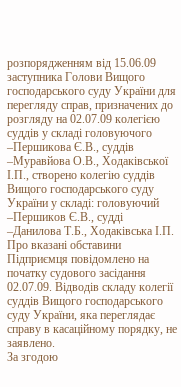розпорядженням від 15.06.09 заступника Голови Вищого господарського суду України для перегляду справ, призначених до розгляду на 02.07.09 колегією суддів у складі головуючого –Першикова Є.В., суддів –Муравйова О.В., Ходаківської І.П., створено колегію суддів Вищого господарського суду України у складі: головуючий –Першиков Є.В., судді –Данилова Т.Б., Ходаківська І.П.
Про вказані обставини Підприємця повідомлено на початку судового засідання 02.07.09. Відводів складу колегії суддів Вищого господарського суду України, яка переглядає справу в касаційному порядку, не заявлено.
За згодою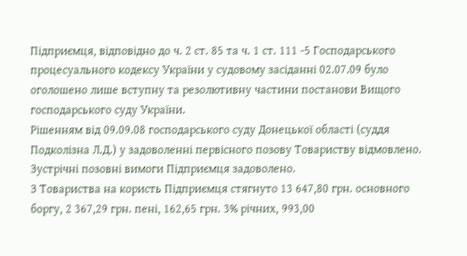Підприємця, відповідно до ч. 2 ст. 85 та ч. 1 ст. 111 -5 Господарського процесуального кодексу України у судовому засіданні 02.07.09 було оголошено лише вступну та резолютивну частини постанови Вищого господарського суду України.
Рішенням від 09.09.08 господарського суду Донецької області (суддя Подколізна Л.Д.) у задоволенні первісного позову Товариству відмовлено.
Зустрічні позовні вимоги Підприємця задоволено.
З Товариства на користь Підприємця стягнуто 13 647,80 грн. основного боргу, 2 367,29 грн. пені, 162,65 грн. 3% річних, 993,00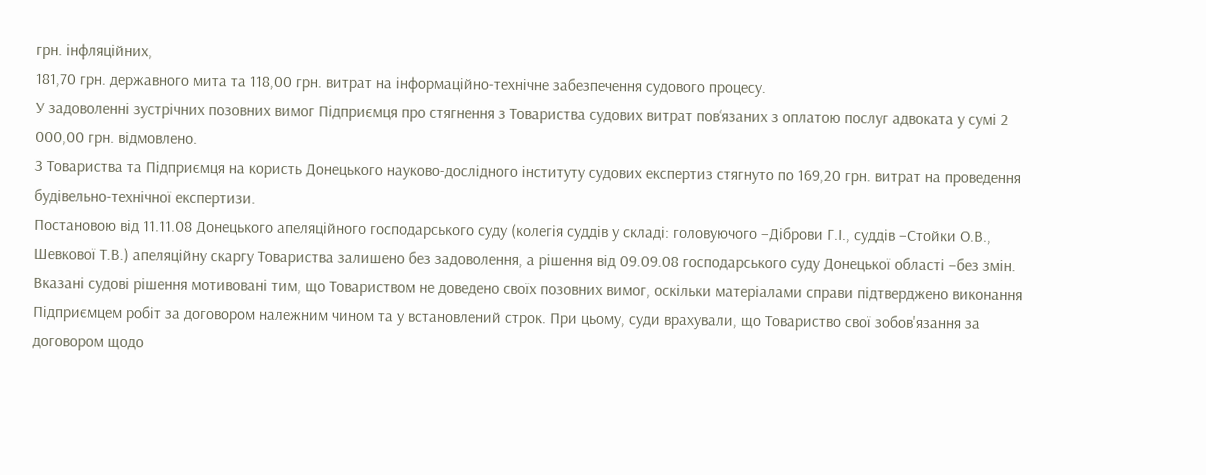грн. інфляційних,
181,70 грн. державного мита та 118,00 грн. витрат на інформаційно-технічне забезпечення судового процесу.
У задоволенні зустрічних позовних вимог Підприємця про стягнення з Товариства судових витрат пов‘язаних з оплатою послуг адвоката у сумі 2 000,00 грн. відмовлено.
З Товариства та Підприємця на користь Донецького науково-дослідного інституту судових експертиз стягнуто по 169,20 грн. витрат на проведення будівельно-технічної експертизи.
Постановою від 11.11.08 Донецького апеляційного господарського суду (колегія суддів у складі: головуючого –Діброви Г.І., суддів –Стойки О.В., Шевкової Т.В.) апеляційну скаргу Товариства залишено без задоволення, а рішення від 09.09.08 господарського суду Донецької області –без змін.
Вказані судові рішення мотивовані тим, що Товариством не доведено своїх позовних вимог, оскільки матеріалами справи підтверджено виконання Підприємцем робіт за договором належним чином та у встановлений строк. При цьому, суди врахували, що Товариство свої зобов'язання за договором щодо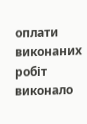оплати виконаних робіт виконало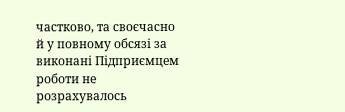частково, та своєчасно й у повному обсязі за виконані Підприємцем роботи не розрахувалось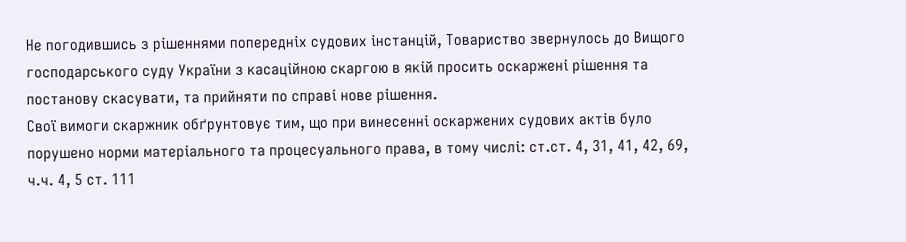Не погодившись з рішеннями попередніх судових інстанцій, Товариство звернулось до Вищого господарського суду України з касаційною скаргою в якій просить оскаржені рішення та постанову скасувати, та прийняти по справі нове рішення.
Свої вимоги скаржник обґрунтовує тим, що при винесенні оскаржених судових актів було порушено норми матеріального та процесуального права, в тому числі: ст.ст. 4, 31, 41, 42, 69, ч.ч. 4, 5 ст. 111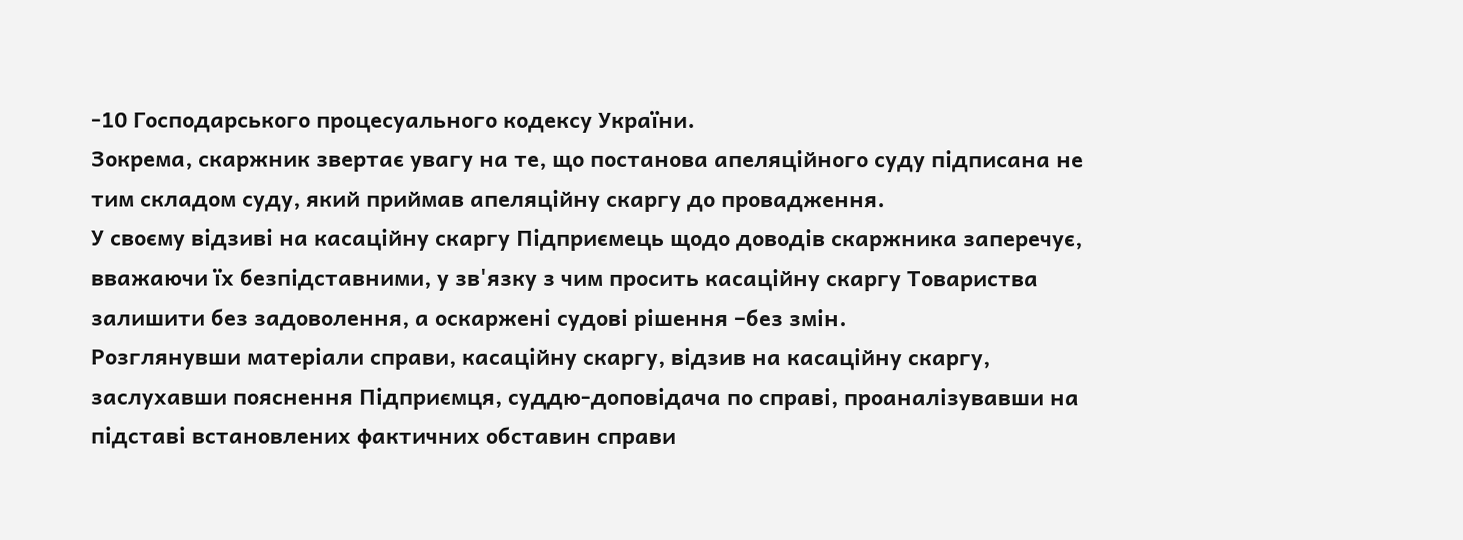-10 Господарського процесуального кодексу України.
Зокрема, скаржник звертає увагу на те, що постанова апеляційного суду підписана не тим складом суду, який приймав апеляційну скаргу до провадження.
У своєму відзиві на касаційну скаргу Підприємець щодо доводів скаржника заперечує, вважаючи їх безпідставними, у зв'язку з чим просить касаційну скаргу Товариства залишити без задоволення, а оскаржені судові рішення –без змін.
Розглянувши матеріали справи, касаційну скаргу, відзив на касаційну скаргу, заслухавши пояснення Підприємця, суддю-доповідача по справі, проаналізувавши на підставі встановлених фактичних обставин справи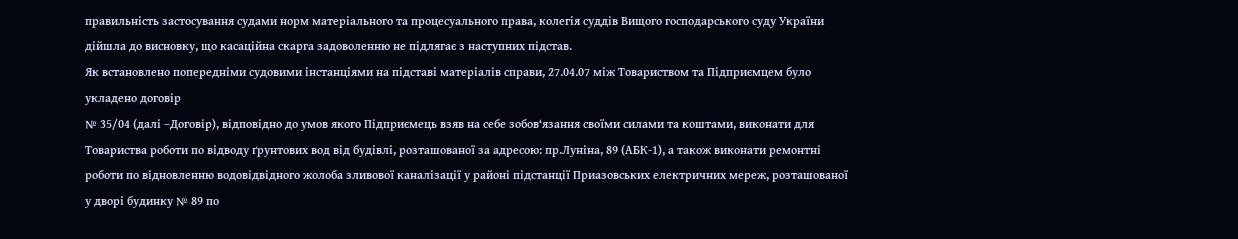правильність застосування судами норм матеріального та процесуального права, колегія суддів Вищого господарського суду України дійшла до висновку, що касаційна скарга задоволенню не підлягає з наступних підстав.
Як встановлено попередніми судовими інстанціями на підставі матеріалів справи, 27.04.07 між Товариством та Підприємцем було укладено договір
№ 35/04 (далі –Договір), відповідно до умов якого Підприємець взяв на себе зобов‘язання своїми силами та коштами, виконати для Товариства роботи по відводу ґрунтових вод від будівлі, розташованої за адресою: пр.Луніна, 89 (АБК-1), а також виконати ремонтні роботи по відновленню водовідвідного жолоба зливової каналізації у районі підстанції Приазовських електричних мереж, розташованої у дворі будинку № 89 по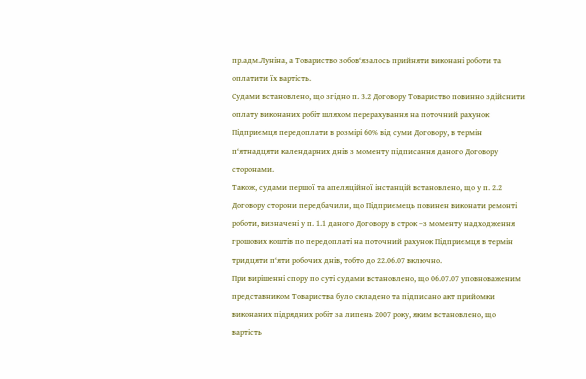пр.адм.Луніна, а Товариство зобов‘язалось прийняти виконані роботи та оплатити їх вартість.
Судами встановлено, що згідно п. 3.2 Договору Товариство повинно здійснити оплату виконаних робіт шляхом перерахування на поточний рахунок Підприємця передоплати в розмірі 60% від суми Договору, в термін п‘ятнадцяти календарних днів з моменту підписання даного Договору сторонами.
Також, судами першої та апеляційної інстанцій встановлено, що у п. 2.2 Договору сторони передбачили, що Підприємець повинен виконати ремонті роботи, визначені у п. 1.1 даного Договору в строк –з моменту надходження грошових коштів по передоплаті на поточний рахунок Підприємця в термін тридцяти п‘яти робочих днів, тобто до 22.06.07 включно.
При вирішенні спору по суті судами встановлено, що 06.07.07 уповноваженим представником Товариства було складено та підписано акт прийомки виконаних підрядних робіт за липень 2007 року, яким встановлено, що вартість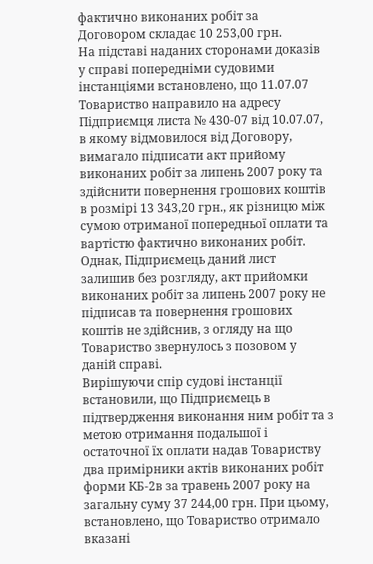фактично виконаних робіт за Договором складає 10 253,00 грн.
На підставі наданих сторонами доказів у справі попередніми судовими інстанціями встановлено, що 11.07.07 Товариство направило на адресу Підприємця листа № 430-07 від 10.07.07, в якому відмовилося від Договору, вимагало підписати акт прийому виконаних робіт за липень 2007 року та здійснити повернення грошових коштів в розмірі 13 343,20 грн., як різницю між сумою отриманої попередньої оплати та вартістю фактично виконаних робіт. Однак, Підприємець даний лист залишив без розгляду, акт прийомки виконаних робіт за липень 2007 року не підписав та повернення грошових коштів не здійснив, з огляду на що Товариство звернулось з позовом у даній справі.
Вирішуючи спір судові інстанції встановили, що Підприємець в підтвердження виконання ним робіт та з метою отримання подальшої і остаточної їх оплати надав Товариству два примірники актів виконаних робіт форми КБ-2в за травень 2007 року на загальну суму 37 244,00 грн. При цьому, встановлено, що Товариство отримало вказані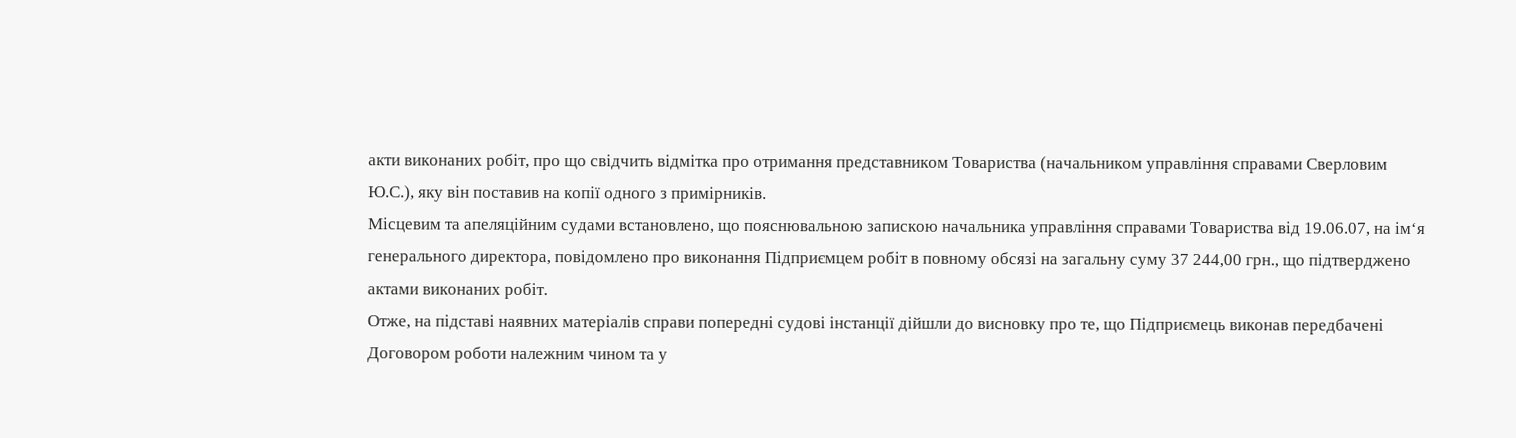акти виконаних робіт, про що свідчить відмітка про отримання представником Товариства (начальником управління справами Сверловим Ю.С.), яку він поставив на копії одного з примірників.
Місцевим та апеляційним судами встановлено, що пояснювальною запискою начальника управління справами Товариства від 19.06.07, на ім‘я генерального директора, повідомлено про виконання Підприємцем робіт в повному обсязі на загальну суму 37 244,00 грн., що підтверджено актами виконаних робіт.
Отже, на підставі наявних матеріалів справи попередні судові інстанції дійшли до висновку про те, що Підприємець виконав передбачені Договором роботи належним чином та у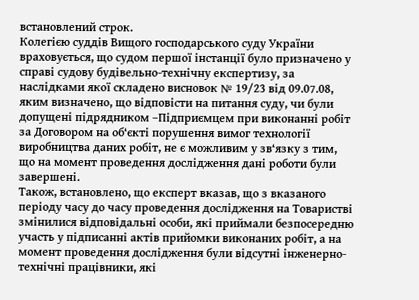встановлений строк.
Колегією суддів Вищого господарського суду України враховується, що судом першої інстанції було призначено у справі судову будівельно-технічну експертизу, за наслідками якої складено висновок № 19/23 від 09.07.08, яким визначено, що відповісти на питання суду, чи були допущені підрядником –Підприємцем при виконанні робіт за Договором на об‘єкті порушення вимог технології виробництва даних робіт, не є можливим у зв‘язку з тим, що на момент проведення дослідження дані роботи були завершені.
Також, встановлено, що експерт вказав, що з вказаного періоду часу до часу проведення дослідження на Товаристві змінилися відповідальні особи, які приймали безпосередню участь у підписанні актів прийомки виконаних робіт, а на момент проведення дослідження були відсутні інженерно-технічні працівники, які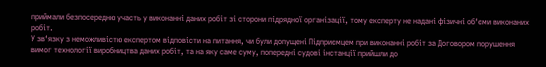приймали безпосередню участь у виконанні даних робіт зі сторони підрядної організації, тому експерту не надані фізичні об‘єми виконаних робіт.
У зв‘язку з неможливістю експертом відповісти на питання, чи були допущені Підприємцем при виконанні робіт за Договором порушення вимог технології виробництва даних робіт, та на яку саме суму, попередні судові інстанції прийшли до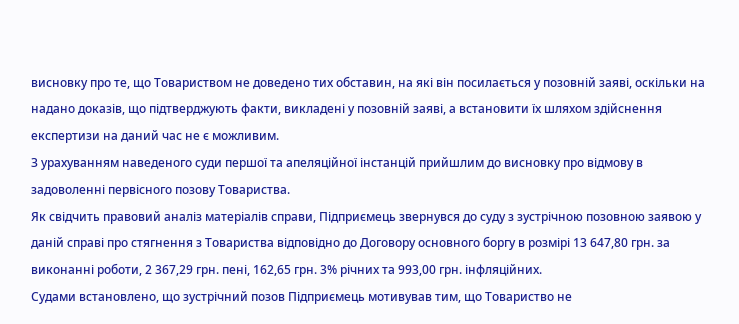висновку про те, що Товариством не доведено тих обставин, на які він посилається у позовній заяві, оскільки на надано доказів, що підтверджують факти, викладені у позовній заяві, а встановити їх шляхом здійснення експертизи на даний час не є можливим.
З урахуванням наведеного суди першої та апеляційної інстанцій прийшлим до висновку про відмову в задоволенні первісного позову Товариства.
Як свідчить правовий аналіз матеріалів справи, Підприємець звернувся до суду з зустрічною позовною заявою у даній справі про стягнення з Товариства відповідно до Договору основного боргу в розмірі 13 647,80 грн. за виконанні роботи, 2 367,29 грн. пені, 162,65 грн. 3% річних та 993,00 грн. інфляційних.
Судами встановлено, що зустрічний позов Підприємець мотивував тим, що Товариство не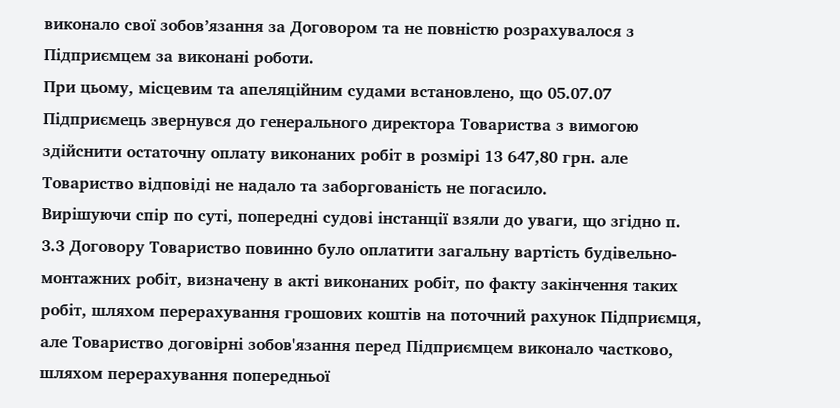виконало свої зобов’язання за Договором та не повністю розрахувалося з Підприємцем за виконані роботи.
При цьому, місцевим та апеляційним судами встановлено, що 05.07.07 Підприємець звернувся до генерального директора Товариства з вимогою здійснити остаточну оплату виконаних робіт в розмірі 13 647,80 грн. але Товариство відповіді не надало та заборгованість не погасило.
Вирішуючи спір по суті, попередні судові інстанції взяли до уваги, що згідно п. 3.3 Договору Товариство повинно було оплатити загальну вартість будівельно-монтажних робіт, визначену в акті виконаних робіт, по факту закінчення таких робіт, шляхом перерахування грошових коштів на поточний рахунок Підприємця, але Товариство договірні зобов'язання перед Підприємцем виконало частково, шляхом перерахування попередньої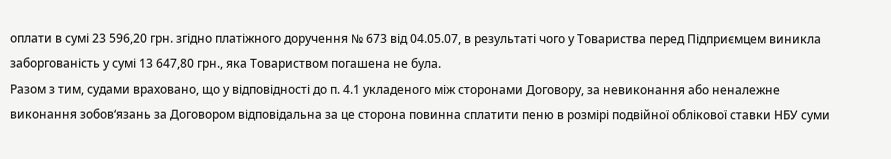оплати в сумі 23 596,20 грн. згідно платіжного доручення № 673 від 04.05.07, в результаті чого у Товариства перед Підприємцем виникла заборгованість у сумі 13 647,80 грн., яка Товариством погашена не була.
Разом з тим, судами враховано, що у відповідності до п. 4.1 укладеного між сторонами Договору, за невиконання або неналежне виконання зобов‘язань за Договором відповідальна за це сторона повинна сплатити пеню в розмірі подвійної облікової ставки НБУ суми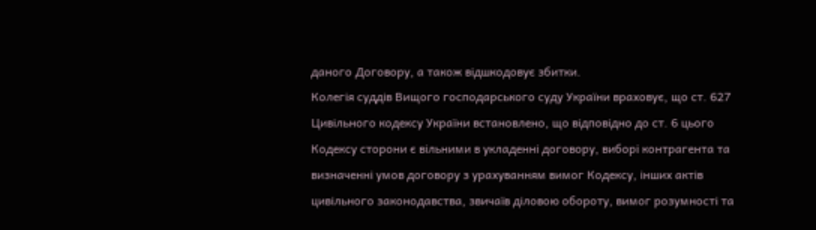даного Договору, а також відшкодовує збитки.
Колегія суддів Вищого господарського суду України враховує, що ст. 627 Цивільного кодексу України встановлено, що відповідно до ст. 6 цього Кодексу сторони є вільними в укладенні договору, виборі контрагента та визначенні умов договору з урахуванням вимог Кодексу, інших актів цивільного законодавства, звичаїв діловою обороту, вимог розумності та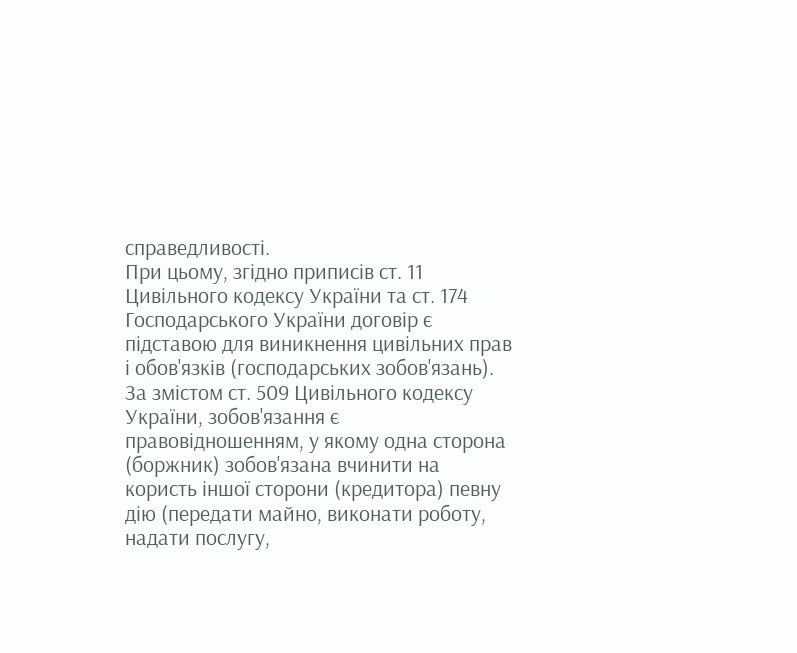справедливості.
При цьому, згідно приписів ст. 11 Цивільного кодексу України та ст. 174 Господарського України договір є підставою для виникнення цивільних прав і обов'язків (господарських зобов'язань).
За змістом ст. 509 Цивільного кодексу України, зобов'язання є правовідношенням, у якому одна сторона (боржник) зобов'язана вчинити на користь іншої сторони (кредитора) певну дію (передати майно, виконати роботу, надати послугу,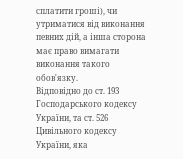сплатити гроші), чи утриматися від виконання певних дій, а інша сторона має право вимагати виконання такого обов'язку.
Відповідно до ст. 193 Господарського кодексу України, та ст. 526 Цивільного кодексу України, яка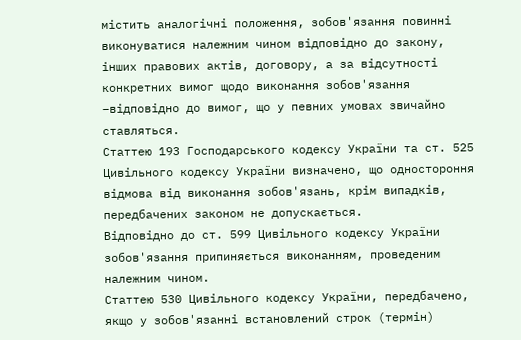містить аналогічні положення, зобов'язання повинні виконуватися належним чином відповідно до закону, інших правових актів, договору, а за відсутності конкретних вимог щодо виконання зобов'язання –відповідно до вимог, що у певних умовах звичайно ставляться.
Статтею 193 Господарського кодексу України та ст. 525 Цивільного кодексу України визначено, що одностороння відмова від виконання зобов'язань, крім випадків, передбачених законом не допускається.
Відповідно до ст. 599 Цивільного кодексу України зобов'язання припиняється виконанням, проведеним належним чином.
Статтею 530 Цивільного кодексу України, передбачено, якщо у зобов'язанні встановлений строк (термін)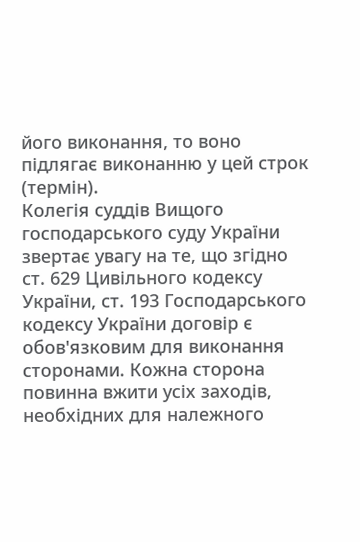його виконання, то воно підлягає виконанню у цей строк (термін).
Колегія суддів Вищого господарського суду України звертає увагу на те, що згідно ст. 629 Цивільного кодексу України, ст. 193 Господарського кодексу України договір є обов'язковим для виконання сторонами. Кожна сторона повинна вжити усіх заходів, необхідних для належного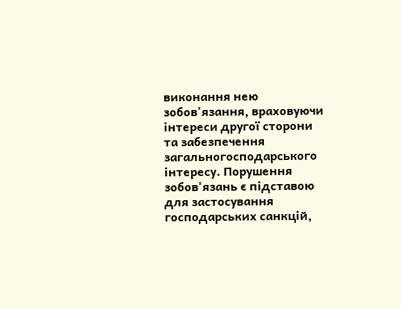виконання нею зобов'язання, враховуючи інтереси другої сторони та забезпечення загальногосподарського інтересу. Порушення зобов'язань є підставою для застосування господарських санкцій,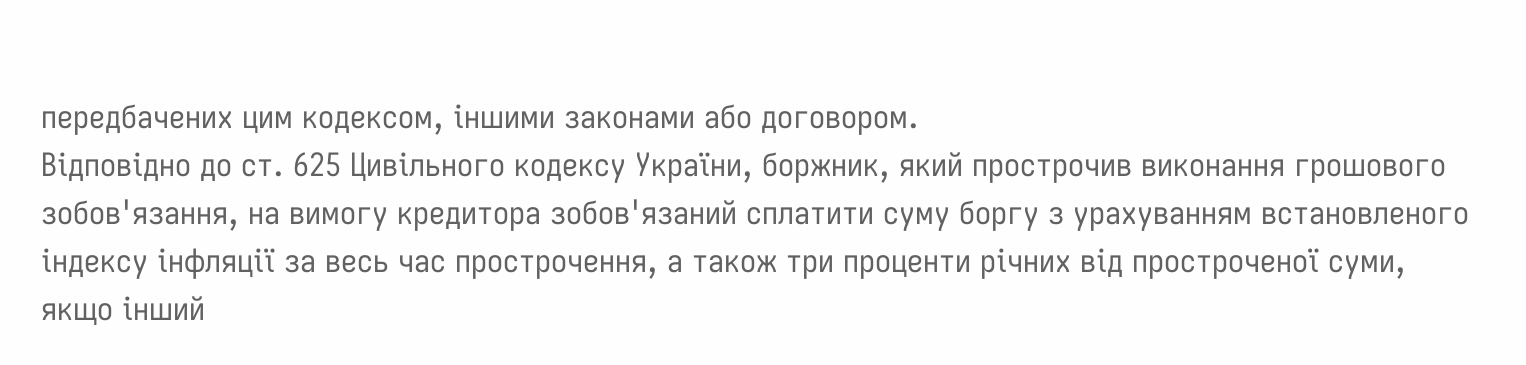передбачених цим кодексом, іншими законами або договором.
Відповідно до ст. 625 Цивільного кодексу України, боржник, який прострочив виконання грошового зобов'язання, на вимогу кредитора зобов'язаний сплатити суму боргу з урахуванням встановленого індексу інфляції за весь час прострочення, а також три проценти річних від простроченої суми, якщо інший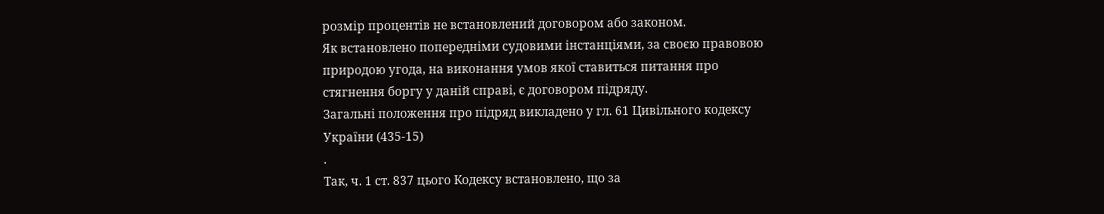розмір процентів не встановлений договором або законом.
Як встановлено попередніми судовими інстанціями, за своєю правовою природою угода, на виконання умов якої ставиться питання про стягнення боргу у даній справі, є договором підряду.
Загальні положення про підряд викладено у гл. 61 Цивільного кодексу України (435-15)
.
Так, ч. 1 ст. 837 цього Кодексу встановлено, що за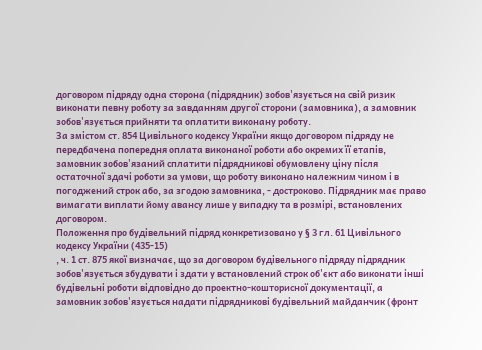договором підряду одна сторона (підрядник) зобов'язується на свій ризик виконати певну роботу за завданням другої сторони (замовника), а замовник зобов'язується прийняти та оплатити виконану роботу.
За змістом ст. 854 Цивільного кодексу України якщо договором підряду не передбачена попередня оплата виконаної роботи або окремих її етапів, замовник зобов'язаний сплатити підрядникові обумовлену ціну після остаточної здачі роботи за умови, що роботу виконано належним чином і в погоджений строк або, за згодою замовника, - достроково. Підрядник має право вимагати виплати йому авансу лише у випадку та в розмірі, встановлених договором.
Положення про будівельний підряд конкретизовано у § 3 гл. 61 Цивільного кодексу України (435-15)
, ч. 1 ст. 875 якої визначає, що за договором будівельного підряду підрядник зобов'язується збудувати і здати у встановлений строк об'єкт або виконати інші будівельні роботи відповідно до проектно-кошторисної документації, а замовник зобов'язується надати підрядникові будівельний майданчик (фронт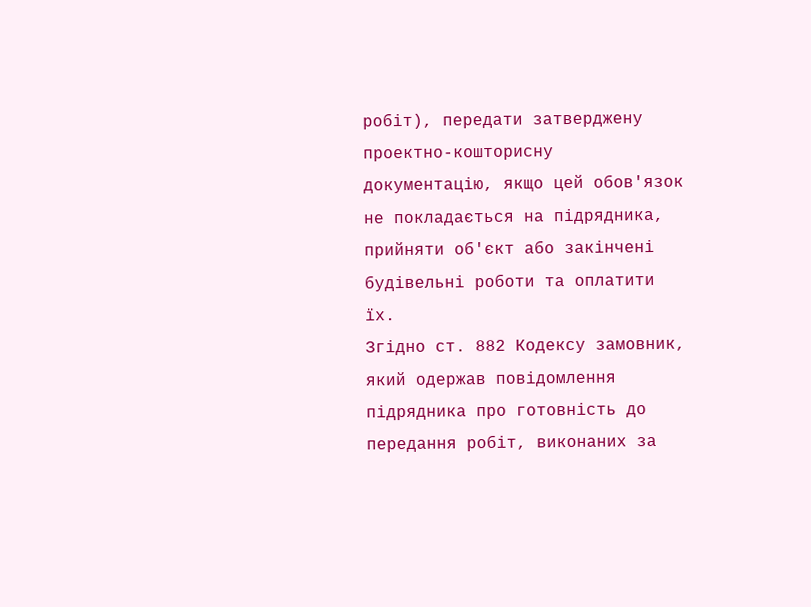робіт), передати затверджену проектно-кошторисну документацію, якщо цей обов'язок не покладається на підрядника, прийняти об'єкт або закінчені будівельні роботи та оплатити їх.
Згідно ст. 882 Кодексу замовник, який одержав повідомлення підрядника про готовність до передання робіт, виконаних за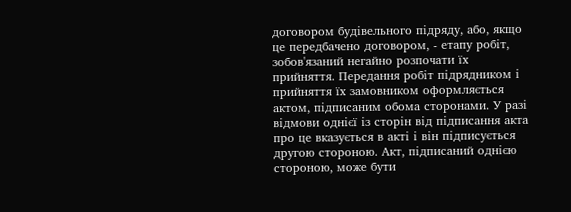договором будівельного підряду, або, якщо це передбачено договором, - етапу робіт, зобов'язаний негайно розпочати їх прийняття. Передання робіт підрядником і прийняття їх замовником оформляється актом, підписаним обома сторонами. У разі відмови однієї із сторін від підписання акта про це вказується в акті і він підписується другою стороною. Акт, підписаний однією стороною, може бути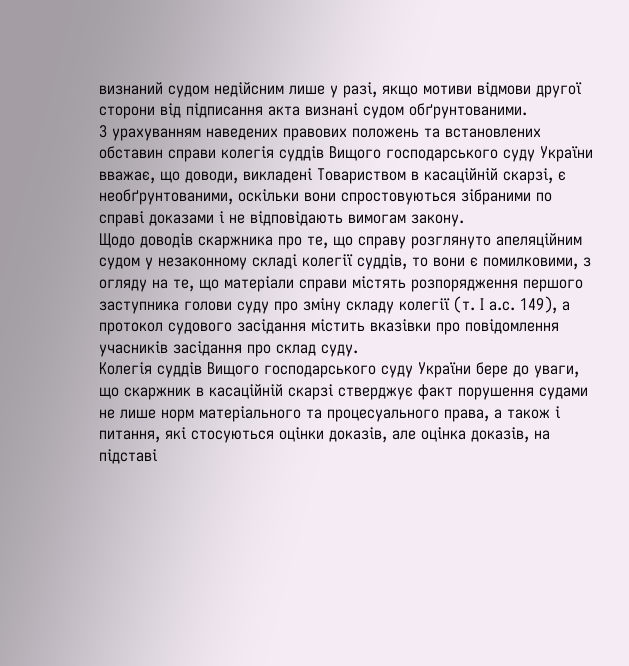визнаний судом недійсним лише у разі, якщо мотиви відмови другої сторони від підписання акта визнані судом обґрунтованими.
З урахуванням наведених правових положень та встановлених обставин справи колегія суддів Вищого господарського суду України вважає, що доводи, викладені Товариством в касаційній скарзі, є необґрунтованими, оскільки вони спростовуються зібраними по справі доказами і не відповідають вимогам закону.
Щодо доводів скаржника про те, що справу розглянуто апеляційним судом у незаконному складі колегії суддів, то вони є помилковими, з огляду на те, що матеріали справи містять розпорядження першого заступника голови суду про зміну складу колегії (т. І а.с. 149), а протокол судового засідання містить вказівки про повідомлення учасників засідання про склад суду.
Колегія суддів Вищого господарського суду України бере до уваги, що скаржник в касаційній скарзі стверджує факт порушення судами не лише норм матеріального та процесуального права, а також і питання, які стосуються оцінки доказів, але оцінка доказів, на підставі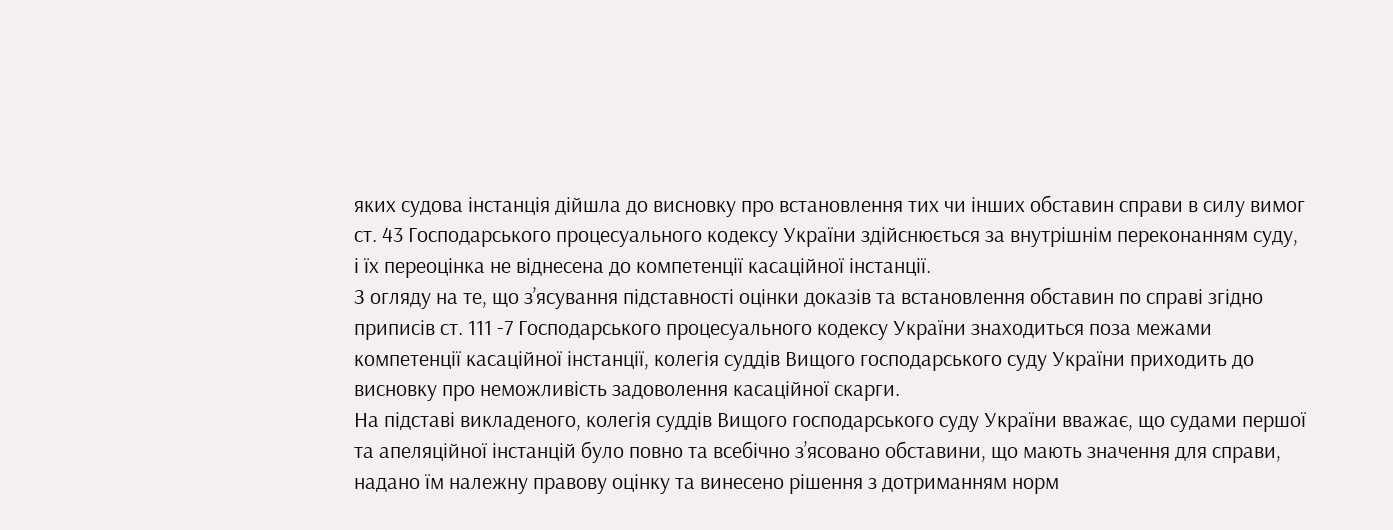яких судова інстанція дійшла до висновку про встановлення тих чи інших обставин справи в силу вимог ст. 43 Господарського процесуального кодексу України здійснюється за внутрішнім переконанням суду, і їх переоцінка не віднесена до компетенції касаційної інстанції.
З огляду на те, що з’ясування підставності оцінки доказів та встановлення обставин по справі згідно приписів ст. 111 -7 Господарського процесуального кодексу України знаходиться поза межами компетенції касаційної інстанції, колегія суддів Вищого господарського суду України приходить до висновку про неможливість задоволення касаційної скарги.
На підставі викладеного, колегія суддів Вищого господарського суду України вважає, що судами першої та апеляційної інстанцій було повно та всебічно з’ясовано обставини, що мають значення для справи, надано їм належну правову оцінку та винесено рішення з дотриманням норм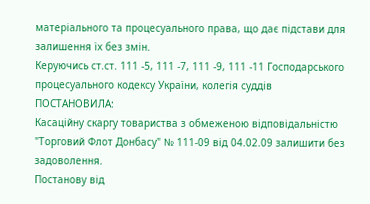матеріального та процесуального права, що дає підстави для залишення їх без змін.
Керуючись ст.ст. 111 -5, 111 -7, 111 -9, 111 -11 Господарського процесуального кодексу України, колегія суддів
ПОСТАНОВИЛА:
Касаційну скаргу товариства з обмеженою відповідальністю "Торговий Флот Донбасу" № 111-09 від 04.02.09 залишити без задоволення.
Постанову від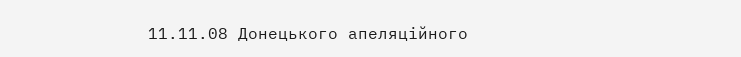11.11.08 Донецького апеляційного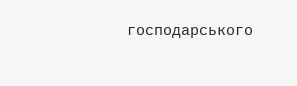господарського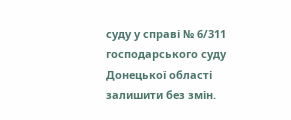суду у справі № 6/311 господарського суду Донецької області залишити без змін.